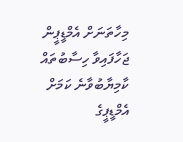މިހާތަނަށް އެމްޑީޕީން ޖަހާފައިވާ ހިސާބުތައް ކާމިޔާބުވާނެ ކަމަށް އެމްޑީޕީގެ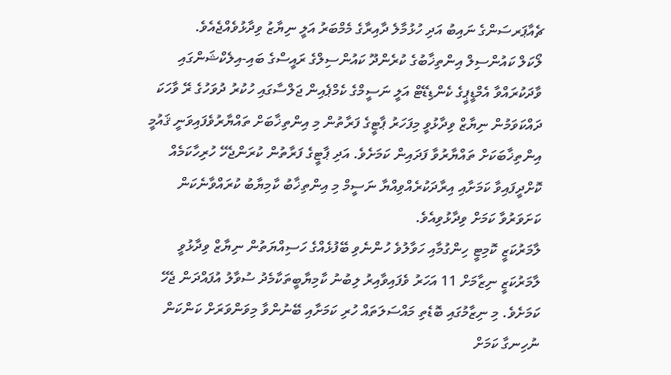ޗެއާޕަރސަންގެ ނައިބު އަދި ހުޅުމާލެ ދާއިރާގެ މެމްބަރު އަލީ ނިޔާޒު ވިދާޅުވެއްޖެއެވެ.
ލޯކަލް ކައުންސިލް އިންތިޚާބުގެ ކުރެންދޫ ކައުންސިލްގެ ރައީސްގެ ބައި-އިލެކްޝަންގައި ވާދަކުރައްވާ އެމްޑީޕީގެ ކެންޑިޑޭޓް އަލީ ނަސީމްގެ ކެމްޕެއިން ޖަލްސާގައި ހުކުރު ދުވަހުގެ ރޭ ވާހަކަ ދައްކަވަމުން ނިޔާޒް ވިދާޅުވީ މިފަހަރު ޕާޓީގެ ފަރާތުން މި އިންތިޚާބަށް ތައްޔާރުވެފައިވަނީ ޤައުމީ އިންތިޚާބަކަށް ތައްޔާރުވާ ފަދައިން ކަމަށެވެ. އަދި ޕާޓީގެ ފަރާތުން ކުރަންޖެހޭ ހުރިހާކަމެއް ކޮށްދީފައިވާ ކަމަށާއި އިރާދަކުރެއްވިއްޔާ ނަސީމް މި އިންތިޚާބު ކާމިޔާބު ކުރައްވާނެކަން ކަށަވަރުވާ ކަމަށް ވިދާޅުވިއެވެ.
ލާމަރުކަޒީ ކޮމިޓީ ހިންގުމާއި ހަވާލުވެ ހުންނެވި ބޭފުޅެއްގެ ހަސިއްޔަތުން ނިޔާޒް ވިދާޅުވީ ލާމަރުކަޒީ ނިޒާމަށް 11 އަހަރު ވެފައިވާއިރު ލިބުނު ކާމިޔާބީތަކާމެދު ސުވާލު އުފައްދަން ޖެހޭ ކަމަށެވެ. މި ނިޒާމުގައި ބޮޑެތި މައްސަލަތައް ހުރި ކަމަށާއި ބޭނުންވާ މިވަންވަރަށް ކަންކަން ނުހިނގާ ކަމަށް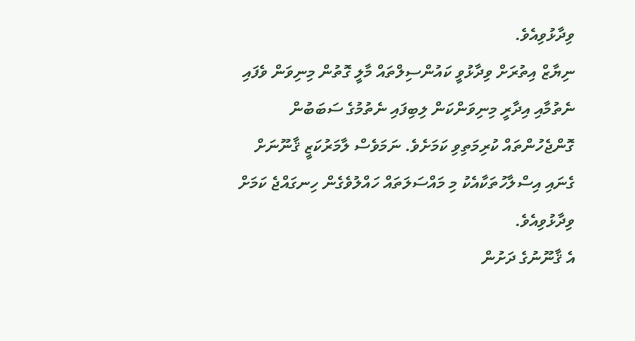ވިދާޅުވިއެވެ.
ނިޔާޒް އިތުރަށް ވިދާޅުވީ ކައުންސިލްތައް މާލީ ގޮތުން މިނިވަން ވެފައި ނެތުމާއި އިދާރީ މިނިވަންކަން ލިބިފައި ނެތުމުގެ ސަބަބުން ގޮންޖެހުންތައް ކުރިމަތިވި ކަމަށެވެ. ނަމަވެސް ލާމަރުކަޒީ ޤާނޫނަށް ގެނައި އިސްލާހުތަކާއެކު މި މައްސަލަތައް ހައްލުވެގެން ހިނގައްޖެ ކަމަށް ވިދާޅުވިއެވެ.
އެ ޤާނޫނުގެ ދަށުން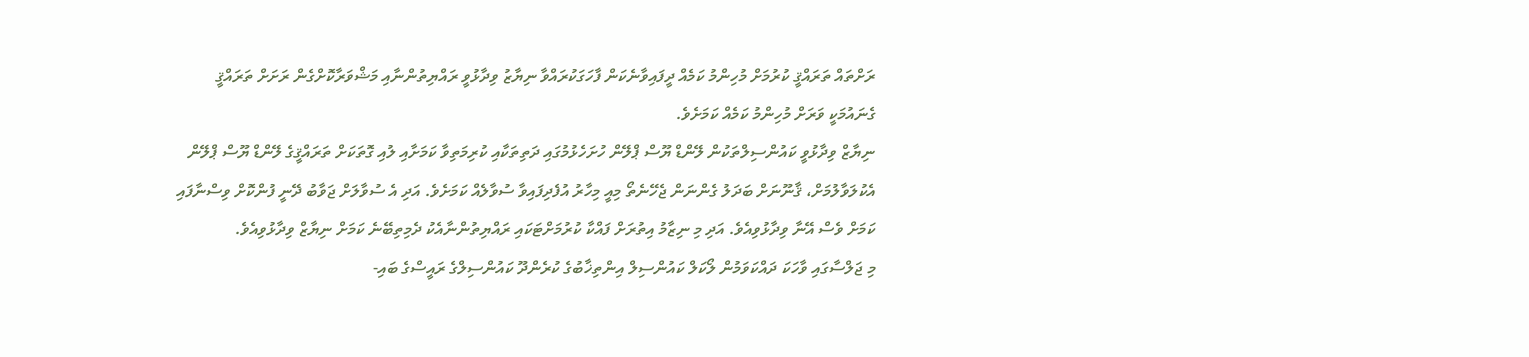ރަށްތައް ތަރައްޤީ ކުރުމަށް މުހިންމު ކަމެއް ދީފައިވާނެކަން ފާހަގަކުރައްވާ ނިޔާޒު ވިދާޅުވީ ރައްޔިތުންނާއި މަޝްވަރާކޮށްގެން ރަށަށް ތަރައްޤީ ގެނައުމަކީ ވަރަށް މުހިންމު ކަމެއް ކަމަށެވެ.
ނިޔާޒް ވިދާޅުވީ ކައުންސިލްތަކުން ލޭންޑް ޔޫސް ޕްލޭން ހުށަހެޅުމުގައި ދަތިތަކާއި ކުރިމަތިވާ ކަމަށާއި ލުއި ގޮތަކަށް ތަރައްޤީގެ ލޭންޑް ޔޫސް ޕްލޭން އެކުލަވާލުމަށް، ޤާނޫނަށް ބަދަލު ގެންނަން ޖެހޭނެތޯ މިއީ މިހާރު އުފެދިފައިވާ ސުވާލެއް ކަމަށެވެ. އަދި އެ ސުވާލަށް ޖަވާބު ދޭނީ ފުންކޮށް ވިސްނާފައި ކަމަށް ވެސް އޭނާ ވިދާޅުވިއެވެ. އަދި މި ނިޒާމު އިތުރަށް ފައްކާ ކުރުމަށްޓަކައި ރައްޔިތުންނާއެކު ދެމިތިބޭނެ ކަމަށް ނިޔާޒް ވިދާޅުވިއެވެ.
މި ޖަލްސާގައި ވާހަކަ ދައްކަވަމުން ލޯކަލް ކައުންސިލް އިންތިޚާބުގެ ކުރެންދޫ ކައުންސިލްގެ ރައީސްގެ ބައި-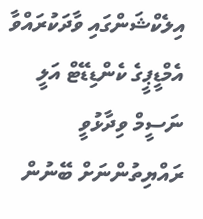އިލެކްޝަންގައި ވާދަކުރައްވާ އެމްޑީޕީގެ ކެންޑިޑޭޓް އަލީ ނަސީމް ވިދާޅުވީ ރައްޔިތުންނަށް ބޭނުން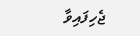ޖެހިފައިވާ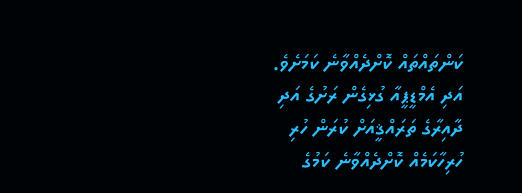ކަންތައްތައް ކޮށްދެއްވާނެ ކަމަށެވެ. އަދި އެމްޑީޕީއާ ގުޅިގެން ރަށުގެ އަދި ދާއިރާގެ ތަރައްޤީއަށް ކުރަން ހުރި ހުރިހާކަމެއް ކޮށްދެއްވާނެ ކަމުގެ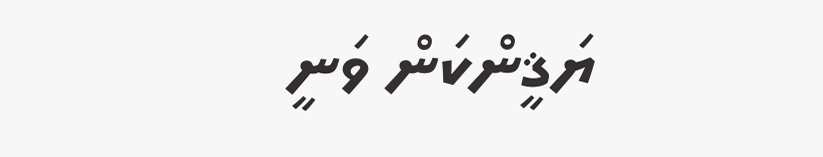ޔަޤީންކަން ވަނީ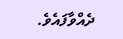ދެއްވާފައެވެ.